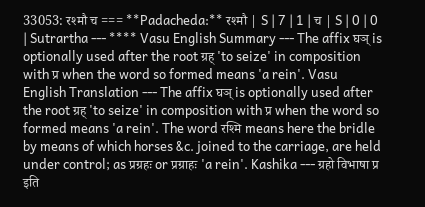33053: रश्मौ च === **Padacheda:** रश्मौ | S | 7 | 1 | च | S | 0 | 0 | Sutrartha --- **** Vasu English Summary --- The affix घञ् is optionally used after the root ग्रह् 'to seize' in composition with प्र when the word so formed means 'a rein'. Vasu English Translation --- The affix घञ् is optionally used after the root ग्रह् 'to seize' in composition with प्र when the word so formed means 'a rein'. The word रश्मि means here the bridle by means of which horses &c. joined to the carriage, are held under control; as प्रग्रहः or प्रग्राहः 'a rein'. Kashika --- ग्रहो विभाषा प्र इति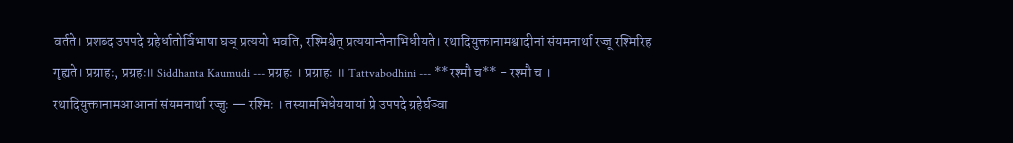वर्तते। प्रशब्द उपपदे ग्रहेर्धातोर्विभाषा घञ् प्रत्ययो भवति, रश्मिश्चेत् प्रत्ययान्तेनाभिधीयते। रथादियुक्तानामश्वादीनां संयमनार्था रज्जू रश्मिरिह गृह्यते। प्रग्राहः, प्रग्रहः॥ Siddhanta Kaumudi --- प्रग्रहः । प्रग्राहः ॥ Tattvabodhini --- **रश्मौ च** - रश्मौ च । रथादियुक्तानामआआनां संयमनार्था रज्जुः — रश्मिः । तस्यामभिधेययायां प्रे उपपदे ग्रहेर्घञ्वा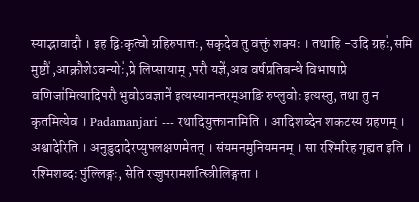स्याद्भावादौ । इह द्विःकृत्वो ग्रहिरुपात्तः, सकृदेव तु वक्तुं शक्यः । तथाहि -उदि ग्रहः॑,समि मुष्टौ॑ ,आक्रौशेऽवन्योः॑,प्रे लिप्सायाम् ,परौ यज्ञे॑,अव वर्षप्रतिबन्धे विभाषाप्रे वणिजा॑मित्यादिपरौ भुवोऽवज्ञाने॑ इत्यस्यानन्तरम्आङि रुप्लुवोः इत्यस्तु, तथा तु न कृतमित्येव । Padamanjari --- रथादियुक्तानामिति । आदिशब्देन शकटस्य ग्रहणम् । अश्वादेरिति । अनुडुदादेरप्युपलक्षणमेतत् । संयमनमुनियमनम् । सा रश्मिरिह गृह्यत इति । रश्मिशब्दः पुंल्लिङ्गः, सेति रज्जुपरामर्शात्स्त्रीलिङ्गता ।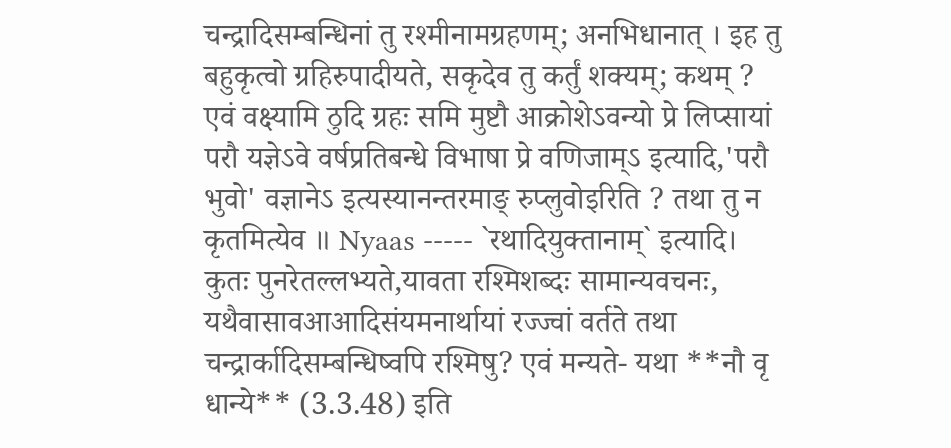चन्द्रादिसम्बन्धिनां तु रश्मीनामग्रहणम्; अनभिधानात् । इह तु बहुकृत्वो ग्रहिरुपादीयते, सकृदेव तु कर्तुं शक्यम्; कथम् ? एवं वक्ष्यामि ठुदि ग्रहः समि मुष्टौ आक्रोशेऽवन्यो प्रे लिप्सायां परौ यज्ञेऽवे वर्षप्रतिबन्धे विभाषा प्रे वणिजाम्ऽ इत्यादि,'परौ भुवो' वज्ञानेऽ इत्यस्यानन्तरमाङ् रुप्लुवोइरिति ? तथा तु न कृतमित्येव ॥ Nyaas ----- `रथादियुक्तानाम्` इत्यादि। कुतः पुनरेतल्लभ्यते,यावता रश्मिशब्दः सामान्यवचनः, यथैवासावआआदिसंयमनार्थायां रज्ज्वां वर्तते तथा चन्द्रार्कादिसम्बन्धिष्वपि रश्मिषु? एवं मन्यते- यथा **नौ वृ धान्ये** (3.3.48) इति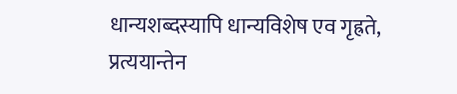धान्यशब्दस्यापि धान्यविशेष एव गृह्रते, प्रत्ययान्तेन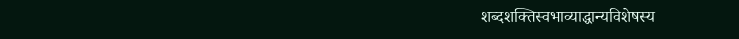शब्दशक्तिस्वभाव्याद्धान्यविशेषस्य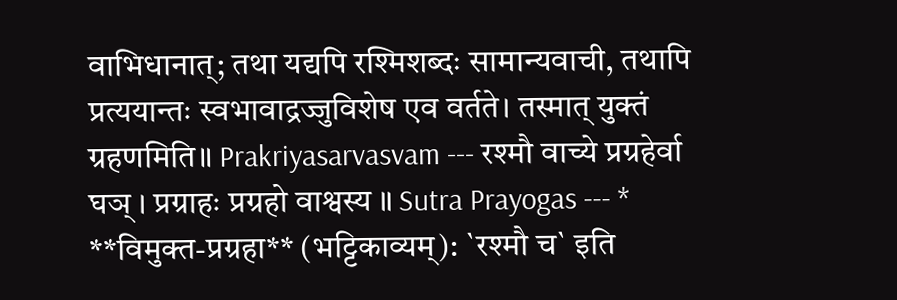वाभिधानात्; तथा यद्यपि रश्मिशब्दः सामान्यवाची, तथापि प्रत्ययान्तः स्वभावाद्रज्जुविशेष एव वर्तते। तस्मात् युक्तं ग्रहणमिति॥ Prakriyasarvasvam --- रश्मौ वाच्ये प्रग्रहेर्वा घञ् । प्रग्राहः प्रग्रहो वाश्वस्य ॥ Sutra Prayogas --- * **विमुक्त-प्रग्रहा** (भट्टिकाव्यम्): `रश्मौ च` इति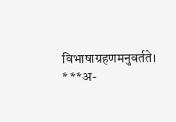विभाषाग्रहणमनुवर्तते। * **अ-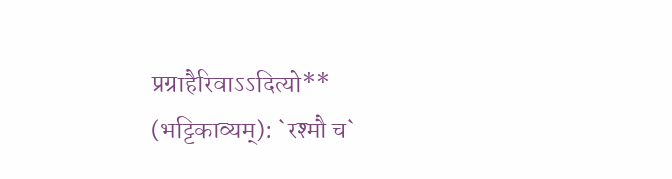प्रग्राहैरिवाऽऽदित्यो** (भट्टिकाव्यम्): `रश्मौ च`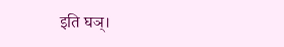इति घञ्।